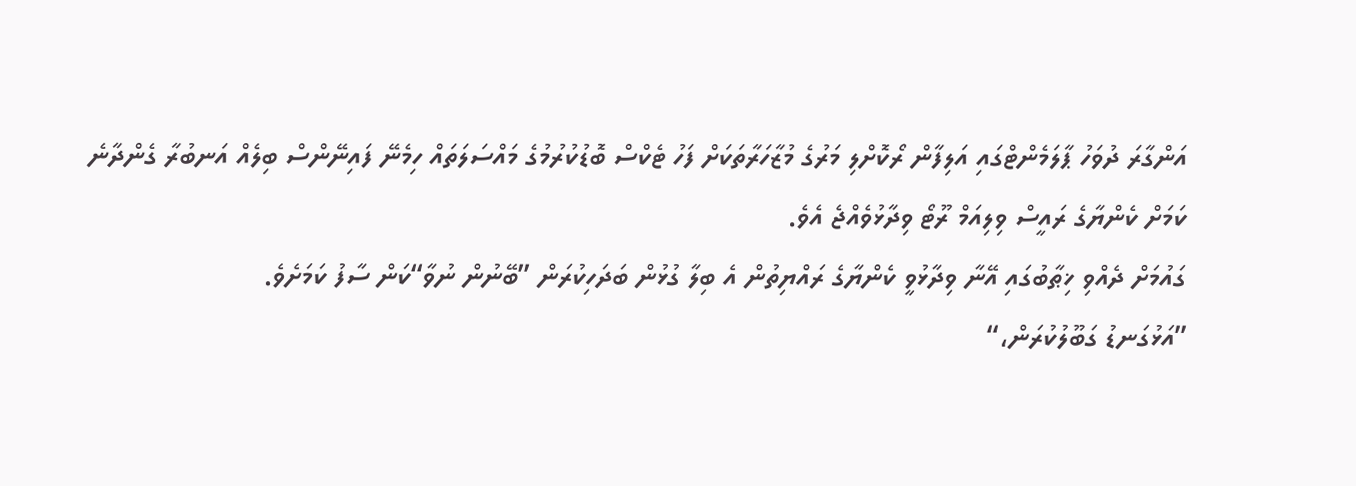އަންގާރަ ދުވަހު ޕާލަމެންޓްގައި އަލިފާން ރޯކޮށްލި މަރުގެ މުޒާހަރާތަކަށް ފަހު ޓެކްސް ބޮޑުކުރުމުގެ މައްސަލަތައް ހިމެނޭ ފައިނޭންސް ބިލެއް އަނބުރާ ގެންދާނެ ކަމަށް ކެންޔާގެ ރައީސް ވިލިއަމް ރޫޓޯ ވިދާޅުވެއްޖެ އެވެ.
ގައުމަށް ދެއްވި ޚިޠާބުގައި އޭނާ ވިދާޅުވީ ކެންޔާގެ ރައްޔިތުން އެ ބިލާ ގުޅުން ބަދަހިކުރަން ”ބޭނުން ނުވާ“ކަން ސާފު ކަމަށެވެ.
”އަޅުގަނޑު ގަބޫލުކުރަން،“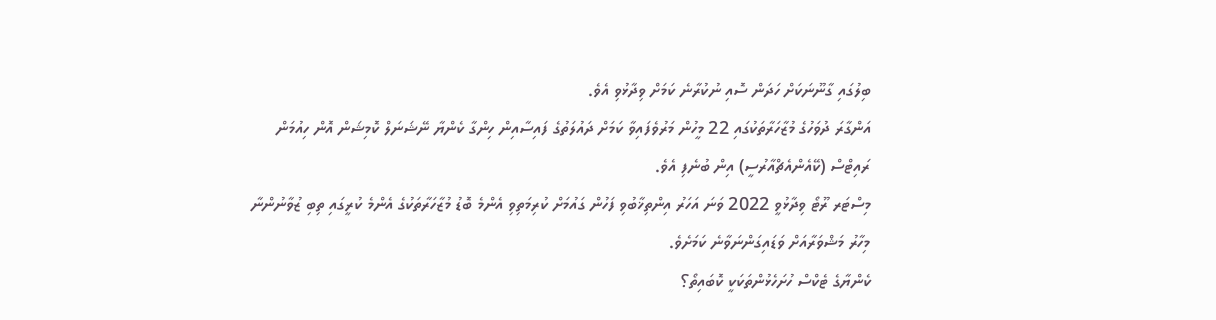ބިލުގައި ގާނޫނަކަށް ހަދަން ސޮއި ނުކުރާނެ ކަމަށް ވިދާޅުވި އެވެ.
އަންގާރަ ދުވަހުގެ މުޒާހަރާތަކުގައި 22 މީހުން މަރުވެފައިވާ ކަމަށް ދައުލަތުގެ ފައިސާއިން ހިންގާ ކެންޔާ ނޭޝަނަލް ކޮމިޝަން އޮން ހިއުމަން ރައިޓްސް (ކޭއެންއެޗްއާރުސީ) އިން ބުނެފި އެވެ.
މިސްޓަރ ރޫޓޯ ވިދާޅުވީ 2022 ވަނަ އަހަރު އިންތިޚާބުވި ފަހުން ގައުމަށް ކުރިމަތިވި އެންމެ ބޮޑު މުޒާހަރާތަކުގެ އެންމެ ކުރީގައި ތިބި ޒުވާނުންނާ މިހާރު މަޝްވަރާއަށް ވަޑައިގަންނަވާނެ ކަމަށެވެ.
ކެންޔާގެ ޓެކްސް ހުށަހެޅުންތަކަކީ ކޮބައިތޯ؟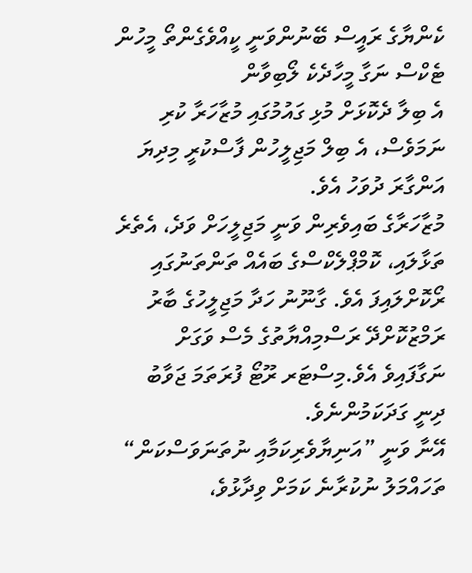ކެންޔާގެ ރައީސް ބޭނުންވަނީ ކީއްވެގެންތޯ މީހުން ޓެކްސް ނަގާ މީހާދެކެ ލޯބިވާން
އެ ބިލާ ދެކޮޅަށް މުޅި ގައުމުގައި މުޒާހަރާ ކުރި ނަމަވެސް، އެ ބިލް މަޖިލީހުން ފާސްކުރީ މިދިޔަ އަންގާރަ ދުވަހު އެވެ.
މުޒާހަރާގެ ބައިވެރިން ވަނީ މަޖިލީހަށް ވަދެ، އެތެރެ ތަޅާލައި، ކޮމްޕްލެކްސްގެ ބައެއް ތަންތަނުގައި ރޯކޮށްލައިފަ އެވެ. ގާނޫނު ހަދާ މަޖިލީހުގެ ބާރު ރަމްޒުކޮށްދޭ ރަސްމިއްޔާތުގެ މެސް ވަގަށް ނަގާފައިވެ އެވެ.މިސްޓަރ ރޫޓޯ ފުރަތަމަ ޖަވާބު ދިނީ ގަދަކަމުންނެވެ.
އޭނާ ވަނީ ”އަނިޔާވެރިކަމާއި ނުތަނަވަސްކަން“ ތަހައްމަލު ނުކުރާނެ ކަމަށް ވިދާޅުވެ،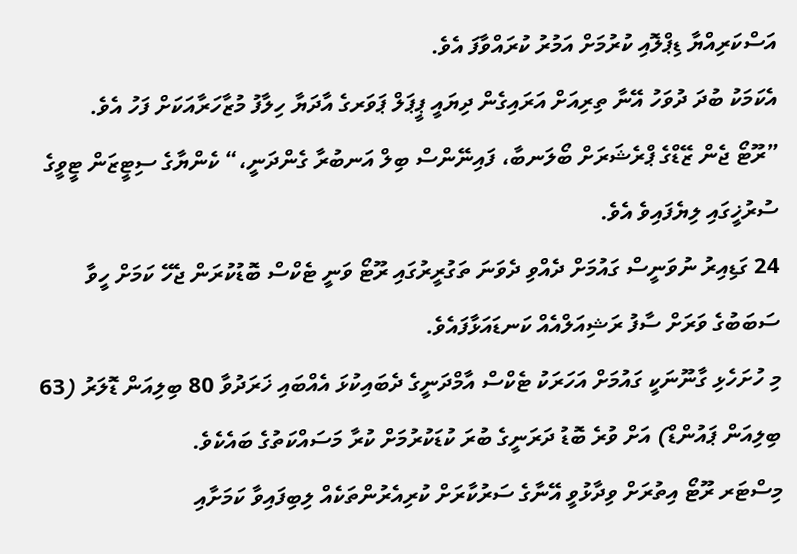އަސްކަރިއްޔާ ޑިޕްލޮއި ކުރުމަށް އަމުރު ކުރައްވާފަ އެވެ.
އެކަމަކު ބުދަ ދުވަހު އޭނާ ތިރިއަށް އަރައިގެން ދިޔައީ ޕީޕަލް ޕަވަރގެ އާދަޔާ ހިލާފު މުޒާހަރާއަކަށް ފަހު އެވެ.
”ރޫޓޯ ޖެން ޒޭޑްގެ ޕްރެޝަރަށް ބޯލަނބާ، ފައިނޭންސް ބިލް އަނބުރާ ގެންދަނީ،“ ކެންޔާގެ ސިޓީޒަން ޓީވީގެ ސުރުޚީގައި ލިޔެފައިވެ އެވެ.
24 ގަޑިއިރު ނުވަނީސް ގައުމަށް ދެއްވި ދެވަނަ ތަގުރީރުގައި ރޫޓޯ ވަނީ ޓެކްސް ބޮޑުކުރަން ޖެހޭ ކަމަށް ހީވާ ސަބަބުގެ ވަރަށް ސާފު ރަޝިއަލްއެއް ކަނޑައަޅާފައެވެ.
މި ހުށަހެޅި ގާނޫނަކީ ގައުމަށް އަހަރަކު ޓެކްސް އާމްދަނީގެ ދެބައިކުޅަ އެއްބައި ޚަރަދުވާ 80 ބިލިއަން ޑޮލަރު (63 ބިލިއަން ޕައުންޑް) އަށް ވުރެ ބޮޑު ދަރަނީގެ ބުރަ ކުޑަކުރުމަށް ކުރާ މަސައްކަތުގެ ބައެކެވެ.
މިސްޓަރ ރޫޓޯ އިތުރަށް ވިދާޅުވީ އޭނާގެ ސަރުކާރަށް ކުރިއެރުންތަކެއް ލިބިފައިވާ ކަމަށާއި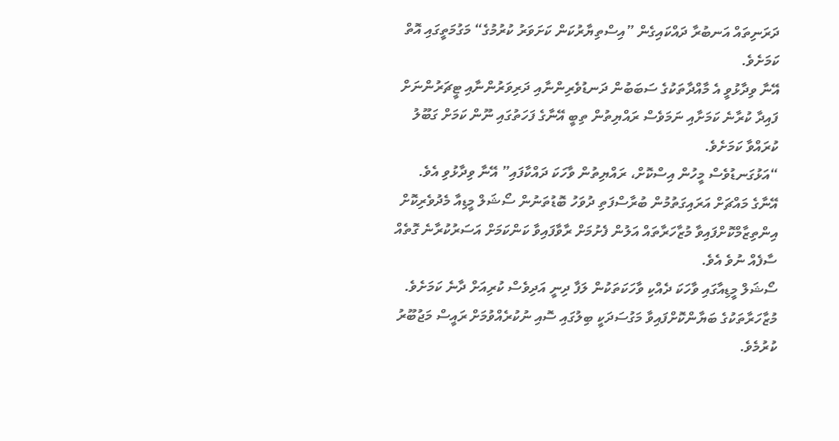ދަރަނިތައް އަނބުރާ ދައްކައިގެން ”އިސްތިޔާރުކަން ކަށަވަރު ކުރުމުގެ“ މަގުމަތީގައި އޮތް ކަމަށެވެ.
އޭނާ ވިދާޅުވީ އެ މާއްދާތަކުގެ ސަބަބުން ދަނޑުވެރިންނާއި ދަރިވަރުންނާއި ޓީޗަރުންނަށް ފައިދާ ކުރާނެ ކަމަށާއި ނަމަވެސް ރައްޔިތުން ތިބީ އޭނާގެ ފަހަތުގައި ނޫން ކަމަށް ގަބޫލު ކުރައްވާ ކަމަށެވެ.
“އަޅުގަނޑުވެސް މީހުން އިސްކޮށް، ރައްޔިތުން ވާހަކަ ދައްކާފައި” އޭނާ ވިދާޅުވި އެވެ.
އޭނާގެ މައްޗަށް އަރައިގަތުމުން ބުރާސްފަތި ދުވަހު ބޮޑުތަނުން ސޯޝަލް މީޑިއާ މެދުވެރިކޮށް އިންތިޒާމްކޮށްފައިވާ މުޒާހަރާތައް އަލުން ފެށުމަށް ރާވާފައިވާ ކަންކަމަށް އަސަރުކުރާނެ ގޮތެއް ސާފެއް ނުވެ އެވެ.
ސޯޝަލް މީޑިއާގައި ވާހަކަ ދެއްކި ވާހަކަތަކުން ލަފާ ދިނީ އަދިވެސް ކުރިއަށް ދާނެ ކަމަށެވެ.
މުޒާހަރާތަކުގެ ބަޔާންކޮށްފައިވާ މަގުސަދަކީ ބިލުގައި ސޮއި ނުކުރެއްވުމަށް ރައީސް މަޖުބޫރު ކުރުމެވެ.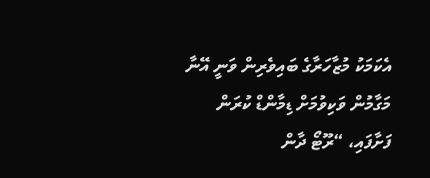އެކަމަކު މުޒާހަރާގެ ބައިވެރިން ވަނީ އޭނާ މަގާމުން ވަކިވުމަށް ޑިމާންޑް ކުރަން ފަށާފައި، “ރޫޓޯ ދާން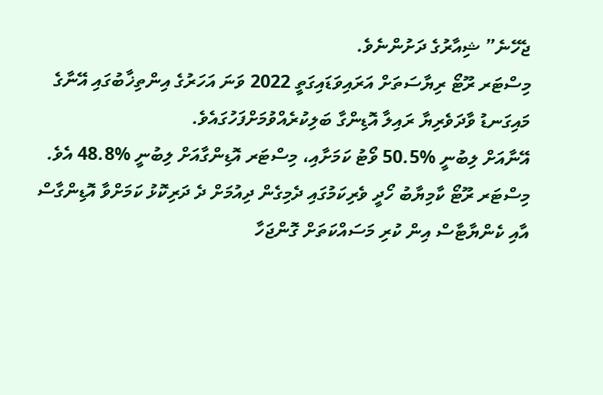ޖެހޭނެ” ޝިއާރުގެ ދަށުންނެވެ.
މިސްޓަރ ރޫޓޯ ރިޔާސަތަށް އަރައިވަޑައިގަތީ 2022 ވަނަ އަހަރުގެ އިންތިޚާބުގައި އޭނާގެ މައިގަނޑު ވާދަވެރިޔާ ރައިލާ އޮޑިންގާ ބަލިކުރެއްވުމަށްފަހުގައެވެ.
އޭނާއަށް ލިބުނީ %50.5 ވޯޓު ކަމަށާއި، މިސްޓަރ އޮޑިންގާއަށް ލިބުނީ %48.8 އެވެ.
މިސްޓަރ ރޫޓޯ ކާމިޔާބު ހޯދީ ވެރިކަމުގައި ދެމިގެން ދިއުމަށް ދެ ދަރިކޮޅު ކަމަށްވާ އޮޑިންގާސް އާއި ކެންޔާޓާސް އިން ކުރި މަސައްކަތަށް ގޮންޖަހާ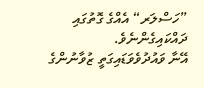”ހަސްލަރ“ އެއްގެ ގޮތުގައި ދައްކައިގެންނެވެ.
އޭނާ ވައުދުވެވަޑައިގަތީ ޒުވާނުންގެ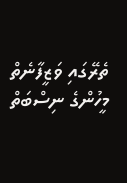ތެރޭގައި ވަޒީފާނެތް މީހުންގެ ނިސްބަތް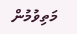މަތިވުމުން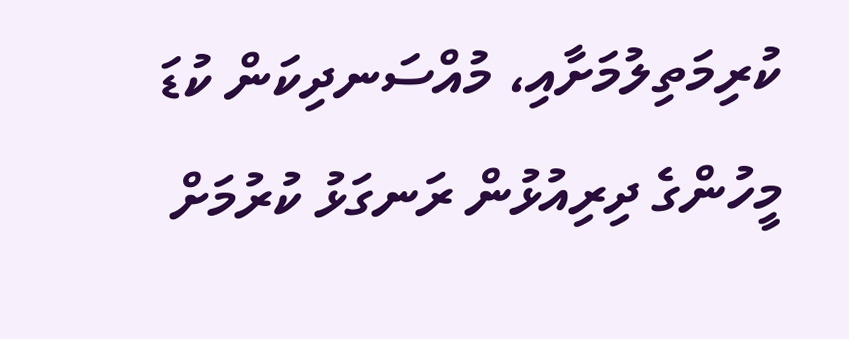ކުރިމަތިލުމަށާއި، މުއްސަނދިކަން ކުޑަ މީހުންގެ ދިރިއުޅުން ރަނގަޅު ކުރުމަށް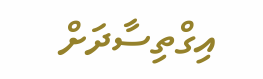އިގްތިސާދަށް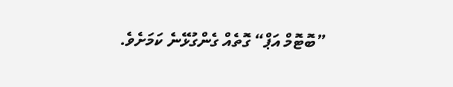”ބޮޓޮމް އަޕް“ ގޮތެއް ގެންގުޅޭނެ ކަމަށެވެ.